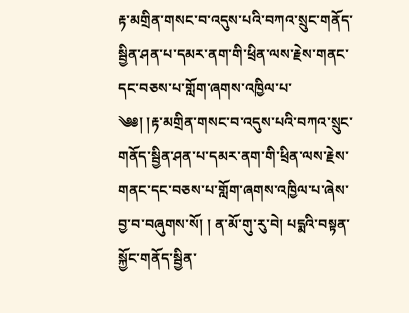རྟ་མགྲིན་གསང་བ་འདུས་པའི་བཀའ་སྲུང་གནོད་སྦྱིན་ཤན་པ་དམར་ནག་གི་ཕྲིན་ལས་རྗེས་གནང་དང་བཅས་པ་གློག་ཞགས་འཁྱིལ་པ་
༄༅། །རྟ་མགྲིན་གསང་བ་འདུས་པའི་བཀའ་སྲུང་གནོད་སྦྱིན་ཤན་པ་དམར་ནག་གི་ཕྲིན་ལས་རྗེས་གནང་དང་བཅས་པ་གློག་ཞགས་འཁྱིལ་པ་ཞེས་བྱ་བ་བཞུགས་སོ། ། ན་མོ་གུ་རུ་བེ། པདྨའི་བསྟན་སྐྱོང་གནོད་སྦྱིན་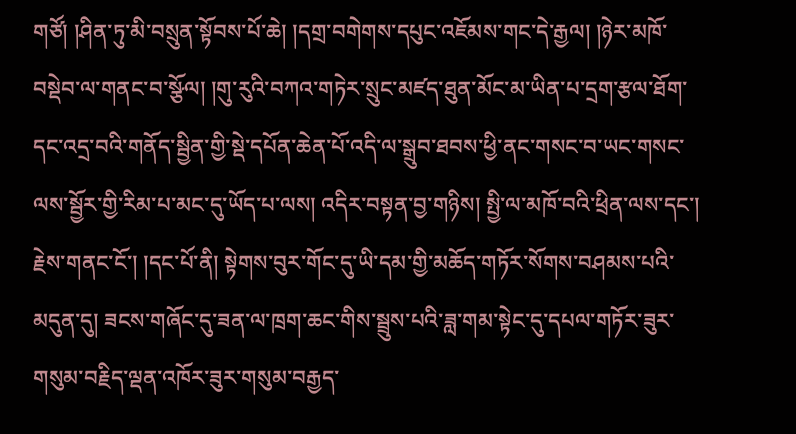གཙོ། །ཤིན་ཏུ་མི་བསྲུན་སྟོབས་པོ་ཆེ། །དགྲ་བགེགས་དཔུང་འཇོམས་གང་དེ་རྒྱལ། །ཉེར་མཁོ་བསྡེབ་ལ་གནང་བ་སྩོལ། །གུ་རུའི་བཀའ་གཏེར་སྲུང་མཛད་ཐུན་མོང་མ་ཡིན་པ་དྲག་རྩལ་ཐོག་དང་འདྲ་བའི་གནོད་སྦྱིན་གྱི་སྡེ་དཔོན་ཆེན་པོ་འདི་ལ་སྒྲུབ་ཐབས་ཕྱི་ནང་གསང་བ་ཡང་གསང་ལས་སྦྱོར་གྱི་རིམ་པ་མང་དུ་ཡོད་པ་ལས། འདིར་བསྟན་བྱ་གཉིས། སྤྱི་ལ་མཁོ་བའི་ཕྲིན་ལས་དང་། རྗེས་གནང་ངོ་། །དང་པོ་ནི། སྟེགས་བུར་གོང་དུ་ཡི་དམ་གྱི་མཆོད་གཏོར་སོགས་བཤམས་པའི་མདུན་དུ། ཟངས་གཞོང་དུ་ཟན་ལ་ཁྲག་ཆང་གིས་སྦྲུས་པའི་ཟླ་གམ་སྟེང་དུ་དཔལ་གཏོར་ཟུར་གསུམ་བརྗིད་ལྡན་འཁོར་ཟུར་གསུམ་བརྒྱད་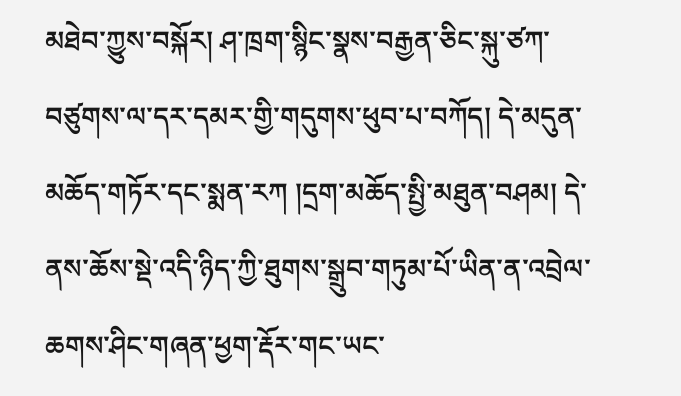མཐེབ་ཀྱུས་བསྐོར། ཤ་ཁྲག་སྙིང་སྣས་བརྒྱན་ཅིང་སྐུ་ཙཀ་བཙུགས་ལ་དར་དམར་གྱི་གདུགས་ཕུབ་པ་བཀོད། དེ་མདུན་མཆོད་གཏོར་དང་སྨན་རཀ །དྲག་མཆོད་སྤྱི་མཐུན་བཤམ། དེ་ནས་ཆོས་སྡེ་འདི་ཉིད་ཀྱི་ཐུགས་སྒྲུབ་གཏུམ་པོ་ཡིན་ན་འབྲེལ་ཆགས་ཤིང་གཞན་ཕྱག་རྡོར་གང་ཡང་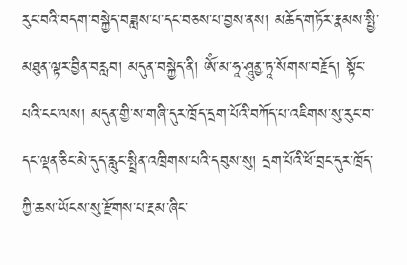རུང་བའི་བདག་བསྐྱེད་བཟླས་པ་དང་བཅས་པ་བྱས་ནས། མཆོད་གཏོར་རྣམས་སྤྱི་མཐུན་ལྟར་བྱིན་བརླབ། མདུན་བསྐྱེད་ནི། ཨོཾ་མ་ཧཱ་ཤཱུནྱ་ཏཱ་སོགས་བརྗོད། སྟོང་པའི་ངང་ལས། མདུན་གྱི་ས་གཞི་དུར་ཁྲོད་དྲག་པོའི་བཀོད་པ་འཇིགས་སུ་རུང་བ་དང་ལྡན་ཅིང་མེ་དུད་རླུང་སྤྲིན་འཁྲིགས་པའི་དབུས་སུ། དྲག་པོའི་ཕོ་བྲང་དུར་ཁྲོད་ཀྱི་ཆས་ཡོངས་སུ་རྫོགས་པ་རྔམ་ཞིང་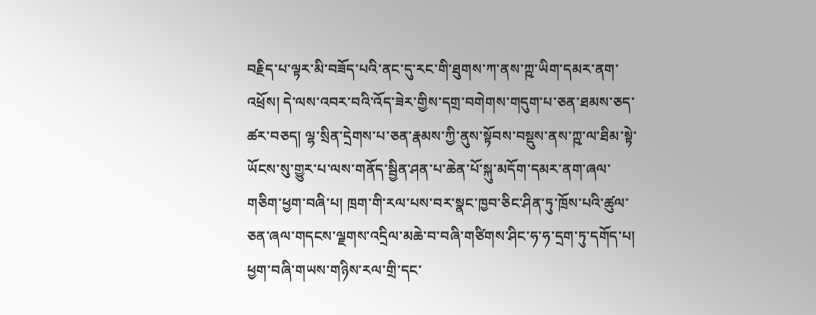བརྗིད་པ་ལྟར་མི་བཟོད་པའི་ནང་དུ་རང་གི་ཐུགས་ཀ་ནས་ཀྵ་ཡིག་དམར་ནག་འཕྲོས། དེ་ལས་འབར་བའི་འོད་ཟེར་གྱིས་དགྲ་བགེགས་གདུག་པ་ཅན་ཐམས་ཅད་ཚར་བཅད། ལྷ་སྲིན་དྲེགས་པ་ཅན་རྣམས་ཀྱི་ནུས་སྟོབས་བསྡུས་ནས་ཀྵ་ལ་ཐིམ་སྟེ་ཡོངས་སུ་གྱུར་པ་ལས་གནོད་སྦྱིན་ཤན་པ་ཆེན་པོ་སྐུ་མདོག་དམར་ནག་ཞལ་གཅིག་ཕྱག་བཞི་པ། ཁྲག་གི་རལ་པས་བར་སྣང་ཁྱབ་ཅིང་ཤིན་ཏུ་ཁྲོས་པའི་ཚུལ་ཅན་ཞལ་གདངས་ལྗགས་འདྲིལ་མཆེ་བ་བཞི་གཙིགས་ཤིང་ཧ་ཧ་དྲག་ཏུ་དགོད་པ། ཕྱག་བཞི་གཡས་གཉིས་རལ་གྲི་དང་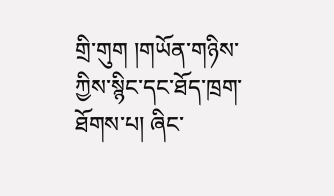གྲི་གུག །གཡོན་གཉིས་ཀྱིས་སྙིང་དང་ཐོད་ཁྲག་ཐོགས་པ། ཞིང་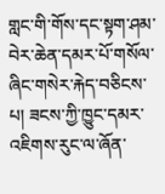གླང་གི་གོས་དང་སྟག་ཤམ་བེར་ཆེན་དམར་པོ་གསོལ་ཞིང་གསེར་རྐེད་བཅིངས་པ། ཟངས་ཀྱི་ཁྱུང་དམར་འཇིགས་རུང་ལ་ཞོན་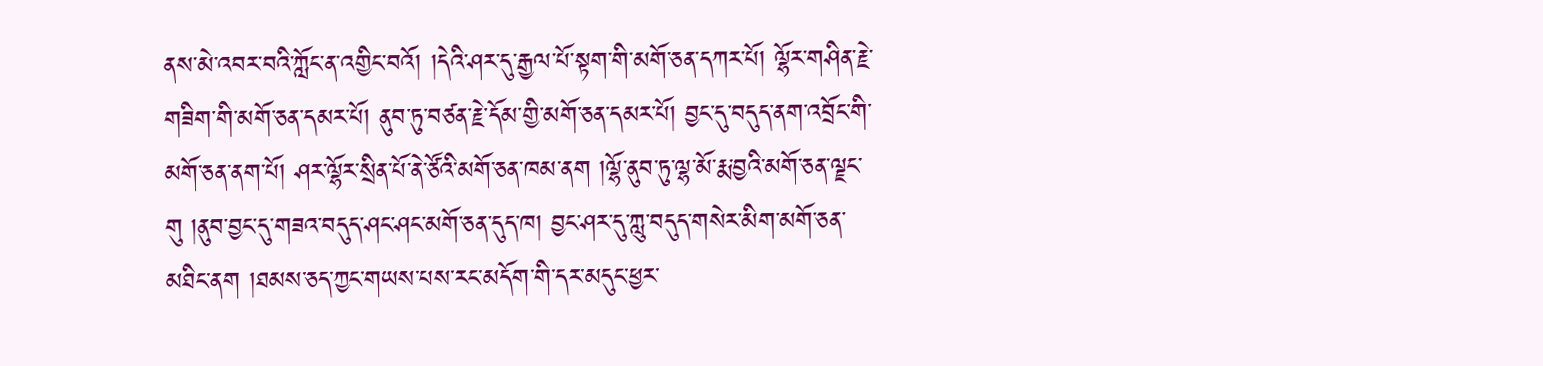ནས་མེ་འབར་བའི་ཀློང་ན་འགྱིང་བའོ། །དེའི་ཤར་དུ་རྒྱལ་པོ་སྟག་གི་མགོ་ཅན་དཀར་པོ། ལྷོར་གཤིན་རྗེ་གཟིག་གི་མགོ་ཅན་དམར་པོ། ནུབ་ཏུ་བཙན་རྗེ་དོམ་གྱི་མགོ་ཅན་དམར་པོ། བྱང་དུ་བདུད་ནག་འབྲོང་གི་མགོ་ཅན་ནག་པོ། ཤར་ལྷོར་སྲིན་པོ་ནེ་ཙོའི་མགོ་ཅན་ཁམ་ནག །ལྷོ་ནུབ་ཏུ་ལྷ་མོ་རྨ་བྱའི་མགོ་ཅན་ལྗང་གུ །ནུབ་བྱང་དུ་གཟའ་བདུད་ཤང་ཤང་མགོ་ཅན་དུད་ཁ། བྱང་ཤར་དུ་ཀླུ་བདུད་གསེར་མིག་མགོ་ཅན་མཐིང་ནག །ཐམས་ཅད་ཀྱང་གཡས་པས་རང་མདོག་གི་དར་མདུང་ཕྱར་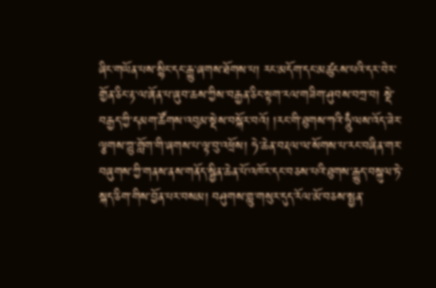ཞིང་གཡོན་པས་སྙིང་དང་རྒྱུ་ཞགས་ཐོགས་པ། རང་མདོག་དང་མཚུངས་པའི་དར་བེར་གྱོན་ཅིང་རྟ་ལ་ཞོན་པ་ཞུབ་ཆས་ཀྱིས་བརྒྱན་ཅིང་སྟག་རལ་གཟིག་ཤུབས་བཀྲ་བ། སྡེ་བརྒྱད་ཀྱི་དམག་ཚོགས་འབུམ་སྡེས་བསྐོར་བའོ། །རང་གི་ཐུགས་ཀའི་ཧཱུྃ་ལས་འོད་ཟེར་ལྕགས་ཀྱུ་གློག་གི་ཞགས་པ་ལྟ་བུ་འཕྲོས། ཧེ་ཆེན་བརྡལ་ལ་སོགས་པ་རང་བཞིན་གར་བཞུགས་ཀྱི་གནས་ནས་གནོད་སྦྱིན་ཆེན་པོ་འཁོར་དང་བཅས་པའི་ཐུགས་རྒྱུད་བསྐུལ་ཏེ་སྐད་ཅིག་གིས་བྱོན་པར་བསམ། བཤུགས་གླུ་གསུར་དུད་རོལ་མོ་བཅས་སྤྱན་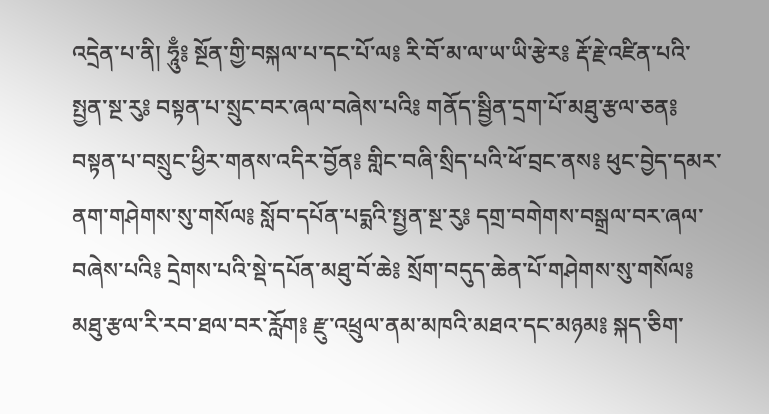འདྲེན་པ་ནི། ཧཱུྃ༔ སྔོན་གྱི་བསྐལ་པ་དང་པོ་ལ༔ རི་བོ་མ་ལ་ཡ་ཡི་རྩེར༔ རྡོ་རྗེ་འཛིན་པའི་སྤྱན་སྔ་རུ༔ བསྟན་པ་སྲུང་བར་ཞལ་བཞེས་པའི༔ གནོད་སྦྱིན་དྲག་པོ་མཐུ་རྩལ་ཅན༔ བསྟན་པ་བསྲུང་ཕྱིར་གནས་འདིར་བྱོན༔ གླིང་བཞི་སྲིད་པའི་ཕོ་བྲང་ནས༔ ཕུང་བྱེད་དམར་ནག་གཤེགས་སུ་གསོལ༔ སློབ་དཔོན་པདྨའི་སྤྱན་སྔ་རུ༔ དགྲ་བགེགས་བསྒྲལ་བར་ཞལ་བཞེས་པའི༔ དྲེགས་པའི་སྡེ་དཔོན་མཐུ་བོ་ཆེ༔ སྲོག་བདུད་ཆེན་པོ་གཤེགས་སུ་གསོལ༔ མཐུ་རྩལ་རི་རབ་ཐལ་བར་རློག༔ རྫུ་འཕྲུལ་ནམ་མཁའི་མཐའ་དང་མཉམ༔ སྐད་ཅིག་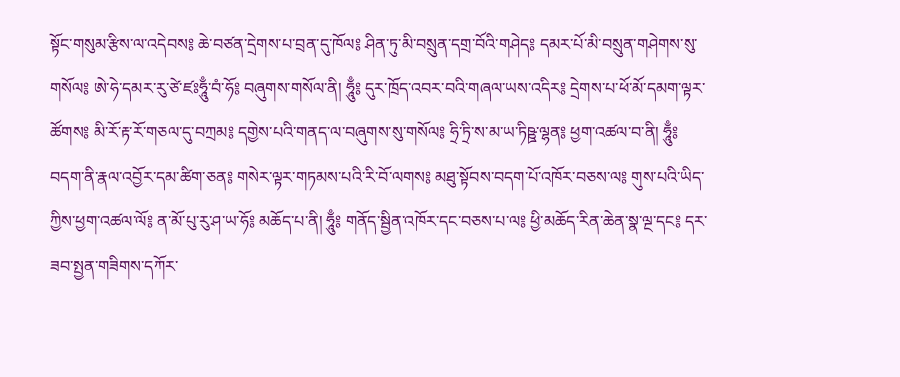སྟོང་གསུམ་རྩིས་ལ་འདེབས༔ ཆེ་བཙན་དྲེགས་པ་བྲན་དུ་ཁོལ༔ ཤིན་ཏུ་མི་བསྲུན་དགྲ་བོའི་གཤེད༔ དམར་པོ་མི་བསྲུན་གཤེགས་སུ་གསོལ༔ ཨེ་ཧེ་དམར་རུ་ཙེ་ཛཿཧཱུྃ་བཾ་ཧོ༔ བཞུགས་གསོལ་ནི། ཧཱུྃ༔ དུར་ཁྲོད་འབར་བའི་གཞལ་ཡས་འདིར༔ དྲེགས་པ་ཕོ་མོ་དམག་ལྟར་ཚོགས༔ མི་རོ་རྟ་རོ་གཅལ་དུ་བཀྲམ༔ དགྱེས་པའི་གནད་ལ་བཞུགས་སུ་གསོལ༔ ཧྲི་ཏྲི་ས་མ་ཡ་ཏིཥྛ་ལྷན༔ ཕྱག་འཚལ་བ་ནི། ཧཱུྃ༔ བདག་ནི་རྣལ་འབྱོར་དམ་ཚིག་ཅན༔ གསེར་ལྟར་གཏམས་པའི་རི་བོ་ལགས༔ མཐུ་སྟོབས་བདག་པོ་འཁོར་བཅས་ལ༔ གུས་པའི་ཡིད་ཀྱིས་ཕྱག་འཚལ་ལོ༔ ན་མོ་པུ་རུ་ཤ་ཡ་ཧོ༔ མཆོད་པ་ནི། ཧཱུྃ༔ གནོད་སྦྱིན་འཁོར་དང་བཅས་པ་ལ༔ ཕྱི་མཆོད་རིན་ཆེན་སྣ་ལྔ་དང༔ དར་ཟབ་སྤྱན་གཟིགས་དཀོར་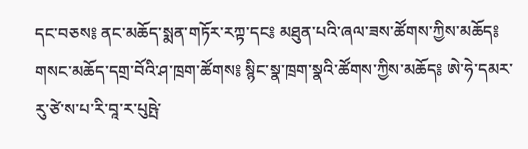དང་བཅས༔ ནང་མཆོད་སྨན་གཏོར་རཀྟ་དང༔ མཐུན་པའི་ཞལ་ཟས་ཚོགས་ཀྱིས་མཆོད༔ གསང་མཆོད་དགྲ་བོའི་ཤ་ཁྲག་ཚོགས༔ སྙིང་སྣ་ཁྲག་སྣའི་ཚོགས་ཀྱིས་མཆོད༔ ཨེ་ཧེ་དམར་རུ་ཙེ་ས་པ་རི་བཱ་ར་པུཥྤེ་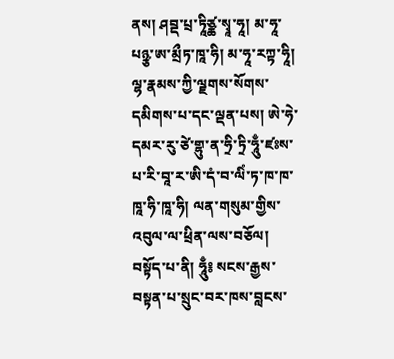ནས། ཤབྡ་པྲ་ཏཱིཙྪ་སྭཱ་ཧཱ། མ་ཧཱ་པཉྩ་ཨ་མྲྀཏ་ཁཱ་ཧི། མ་ཧཱ་རཀྟ་ཧཱི། ལྷ་རྣམས་ཀྱི་ལྗགས་སོགས་དམིགས་པ་དང་ལྡན་པས། ཨེ་ཧེ་དམར་རུ་ཙེ་གྷུ་ན་ཧྲི་ཏྲི་ཧཱུྃ་ཛཿས་པ་རི་བཱ་ར་ཨི་དཾ་བ་ལིཾ་ཏ་ཁ་ཁ་ཁཱ་ཧི་ཁཱ་ཧི། ལན་གསུམ་གྱིས་འབུལ་ལ་ཕྲིན་ལས་བཅོལ། བསྟོད་པ་ནི། ཧཱུྃ༔ སངས་རྒྱས་བསྟན་པ་སྲུང་བར་ཁས་བླངས་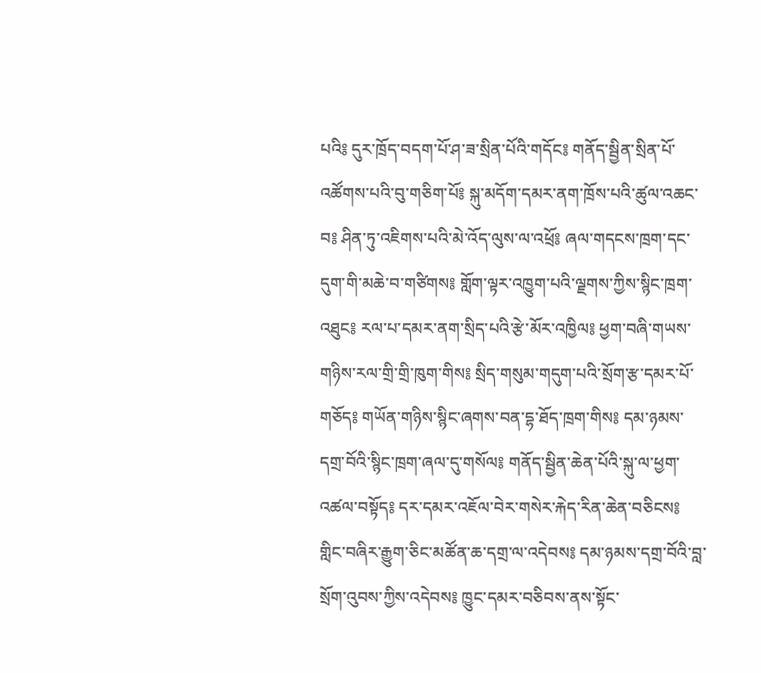པའི༔ དུར་ཁྲོད་བདག་པོ་ཤ་ཟ་སྲིན་པོའི་གདོང༔ གནོད་སྦྱིན་སྲིན་པོ་འཚོགས་པའི་བུ་གཅིག་པོ༔ སྐུ་མདོག་དམར་ནག་ཁྲོས་པའི་ཚུལ་འཆང་བ༔ ཤིན་ཏུ་འཇིགས་པའི་མེ་འོད་ལུས་ལ་འཕྲོ༔ ཞལ་གདངས་ཁྲག་དང་དུག་གི་མཆེ་བ་གཙིགས༔ གློག་ལྟར་འཁྱུག་པའི་ལྗགས་ཀྱིས་སྙིང་ཁྲག་འཐུང༔ རལ་པ་དམར་ནག་སྲིད་པའི་རྩེ་མོར་འཁྱིལ༔ ཕྱག་བཞི་གཡས་གཉིས་རལ་གྲི་གྲི་ཁུག་གིས༔ སྲིད་གསུམ་གདུག་པའི་སྲོག་རྩ་དམར་པོ་གཅོད༔ གཡོན་གཉིས་སྙིང་ཞགས་བན་དྷ་ཐོད་ཁྲག་གིས༔ དམ་ཉམས་དགྲ་བོའི་སྙིང་ཁྲག་ཞལ་དུ་གསོལ༔ གནོད་སྦྱིན་ཆེན་པོའི་སྐུ་ལ་ཕྱག་འཚལ་བསྟོད༔ དར་དམར་འཇོལ་བེར་གསེར་རྐེད་རིན་ཆེན་བཅིངས༔ གླིང་བཞིར་རྒྱུག་ཅིང་མཚོན་ཆ་དགྲ་ལ་འདེབས༔ དམ་ཉམས་དགྲ་བོའི་བླ་སྲོག་འུབས་ཀྱིས་འདེབས༔ ཁྱུང་དམར་བཅིབས་ནས་སྟོང་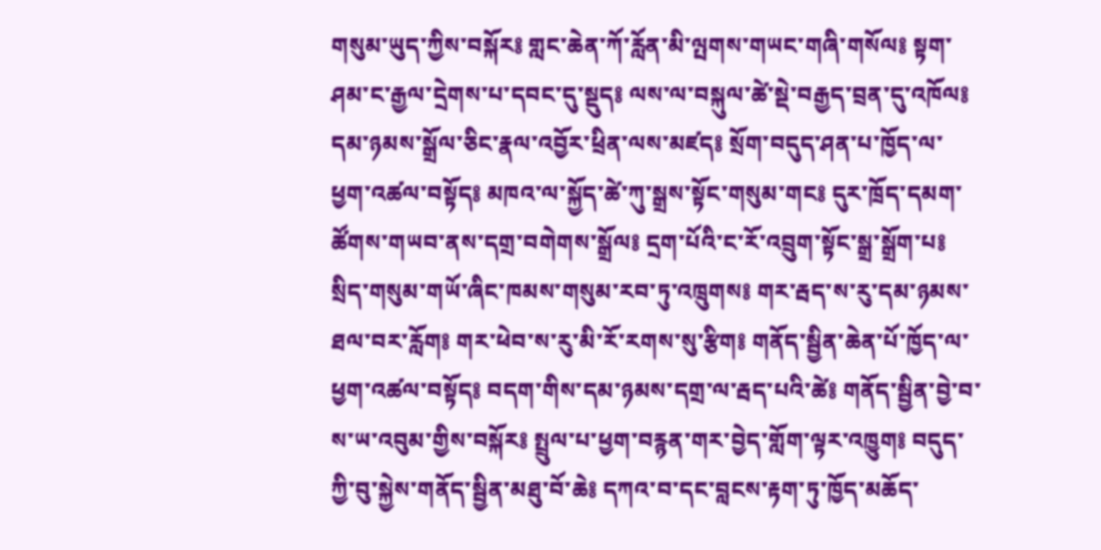གསུམ་ཡུད་ཀྱིས་བསྐོར༔ གླང་ཆེན་ཀོ་རློན་མི་ལྤགས་གཡང་གཞི་གསོལ༔ སྟག་ཤམ་ང་རྒྱལ་དྲེགས་པ་དབང་དུ་སྡུད༔ ལས་ལ་བསྐུལ་ཚེ་སྡེ་བརྒྱད་བྲན་དུ་འཁོལ༔ དམ་ཉམས་སྒྲོལ་ཅིང་རྣལ་འབྱོར་ཕྲིན་ལས་མཛད༔ སྲོག་བདུད་ཤན་པ་ཁྱོད་ལ་ཕྱག་འཚལ་བསྟོད༔ མཁའ་ལ་སྐྱོད་ཚེ་ཀུ་སྒྲས་སྟོང་གསུམ་གང༔ དུར་ཁྲོད་དམག་ཚོགས་གཡབ་ནས་དགྲ་བགེགས་སྒྲོལ༔ དྲག་པོའི་ང་རོ་འབྲུག་སྟོང་སྒྲ་སྒྲོག་པ༔ སྲིད་གསུམ་གཡོ་ཞིང་ཁམས་གསུམ་རབ་ཏུ་འཁྲུགས༔ གར་རྦད་ས་རུ་དམ་ཉམས་ཐལ་བར་རློག༔ གར་ཕེབ་ས་རུ་མི་རོ་རགས་སུ་རྩིག༔ གནོད་སྦྱིན་ཆེན་པོ་ཁྱོད་ལ་ཕྱག་འཚལ་བསྟོད༔ བདག་གིས་དམ་ཉམས་དགྲ་ལ་རྦད་པའི་ཚེ༔ གནོད་སྦྱིན་བྱེ་བ་ས་ཡ་འབུམ་གྱིས་བསྐོར༔ སྤྲུལ་པ་ཕྱག་བརྙན་གར་བྱེད་གློག་ལྟར་འཁྱུག༔ བདུད་ཀྱི་བུ་སྐྱེས་གནོད་སྦྱིན་མཐུ་བོ་ཆེ༔ དཀའ་བ་དང་བླངས་རྟག་ཏུ་ཁྱོད་མཆོད་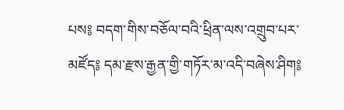པས༔ བདག་གིས་བཅོལ་བའི་ཕྲིན་ལས་འགྲུབ་པར་མཛོད༔ དམ་རྫས་རྒྱན་གྱི་གཏོར་མ་འདི་བཞེས་ཤིག༔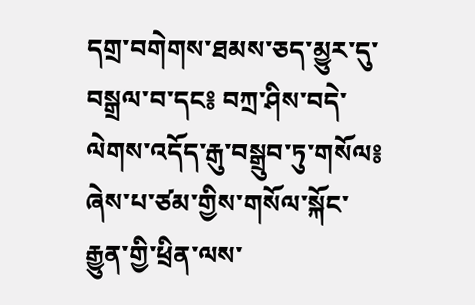དགྲ་བགེགས་ཐམས་ཅད་མྱུར་དུ་བསྒྲལ་བ་དང༔ བཀྲ་ཤིས་བདེ་ལེགས་འདོད་རྒུ་བསྒྲུབ་ཏུ་གསོལ༔ ཞེས་པ་ཙམ་གྱིས་གསོལ་སྐོང་རྒྱུན་གྱི་ཕྲིན་ལས་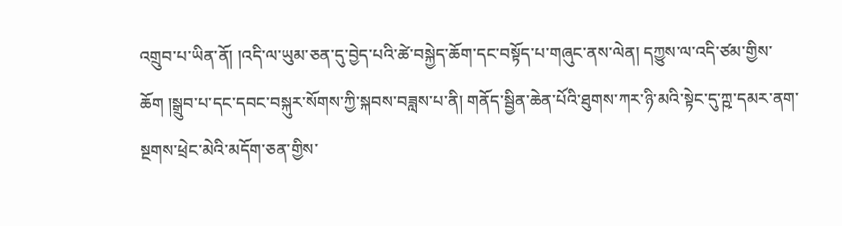འགྲུབ་པ་ཡིན་ནོ། །འདི་ལ་ཡུམ་ཅན་དུ་བྱེད་པའི་ཚེ་བསྐྱེད་ཆོག་དང་བསྟོད་པ་གཞུང་ནས་ལེན། དཀྱུས་ལ་འདི་ཙམ་གྱིས་ཆོག །སྒྲུབ་པ་དང་དབང་བསྐུར་སོགས་ཀྱི་སྐབས་བཟླས་པ་ནི། གནོད་སྦྱིན་ཆེན་པོའི་ཐུགས་ཀར་ཉི་མའི་སྟེང་དུ་ཀྵ་དམར་ནག་སྔགས་ཕྲེང་མེའི་མདོག་ཅན་གྱིས་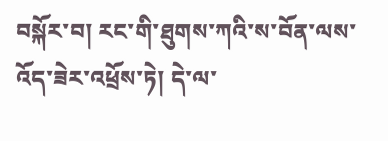བསྐོར་བ། རང་གི་ཐུགས་ཀའི་ས་བོན་ལས་འོད་ཟེར་འཕྲོས་ཏེ། དེ་ལ་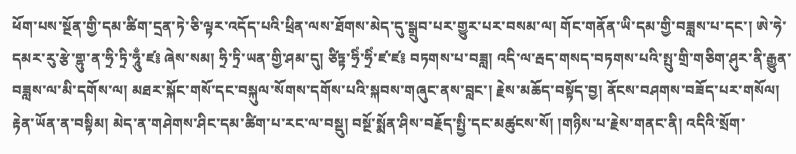ཕོག་པས་སྔོན་གྱི་དམ་ཚིག་དྲན་ཏེ་ཅི་ལྟར་འདོད་པའི་ཕྲིན་ལས་ཐོགས་མེད་དུ་སྒྲུབ་པར་གྱུར་པར་བསམ་ལ། གོང་གནོན་ཡི་དམ་གྱི་བཟླས་པ་དང་། ཨེ་ཧེ་དམར་རུ་རྩེ་གྷུ་ན་ཧྲི་ཏྲི་ཧཱུྃ་ཛ༔ ཞེས་སམ། ཧྲི་ཏྲི་ཡན་གྱི་ཤམ་དུ། ཙིཏྟ་ཧྲིཾ་ཧྲིཾ་ཛ་ཛ༔ བཏགས་པ་བཟླ། འདི་ལ་རྦད་གསད་བཏགས་པའི་སྤུ་གྲི་གཅིག་ཤུར་ནི་རྒྱུན་བཟླས་ལ་མི་དགོས་ལ། མཐར་སྐོང་གསོ་དང་བསྐུལ་སོགས་དགོས་པའི་སྐབས་གཞུང་ནས་བླང་། རྗེས་མཆོད་བསྟོད་བྱ། ནོངས་བཤགས་བཟོད་པར་གསོལ། རྟེན་ཡོན་ན་བསྟིམ། མེད་ན་གཤེགས་ཤིང་དམ་ཚིག་པ་རང་ལ་བསྡུ། བསྔོ་སྨོན་ཤིས་བརྗོད་སྤྱི་དང་མཚུངས་སོ། །གཉིས་པ་རྗེས་གནང་ནི། འདིའི་སྲོག་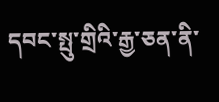དབང་སྤུ་གྲིའི་རྒྱ་ཅན་ནི་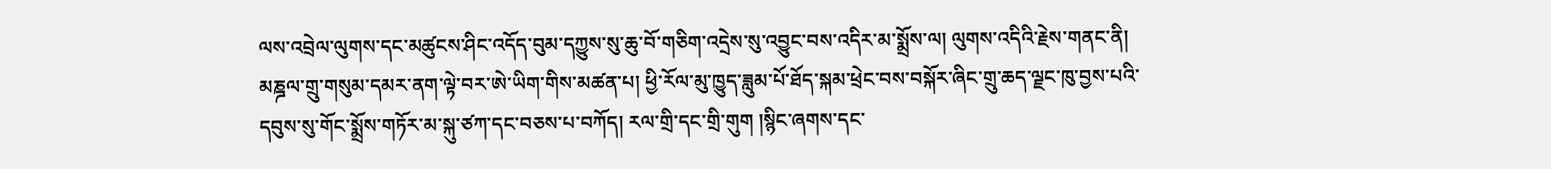ལས་འབྲེལ་ལུགས་དང་མཚུངས་ཤིང་འདོད་བུམ་དཀྱུས་སུ་ཆུ་བོ་གཅིག་འདྲེས་སུ་འབྱུང་བས་འདིར་མ་སྨྲོས་ལ། ལུགས་འདིའི་རྗེས་གནང་ནི། མཎྜལ་གྲུ་གསུམ་དམར་ནག་ལྟེ་བར་ཨེ་ཡིག་གིས་མཚན་པ། ཕྱི་རོལ་མུ་ཁྱུད་ཟླུམ་པོ་ཐོད་སྐམ་ཕྲེང་བས་བསྐོར་ཞིང་གྲུ་ཆད་ལྗང་ཁུ་བྱས་པའི་དབུས་སུ་གོང་སྨྲོས་གཏོར་མ་སྐུ་ཙཀ་དང་བཅས་པ་བཀོད། རལ་གྲི་དང་གྲི་གུག །སྙིང་ཞགས་དང་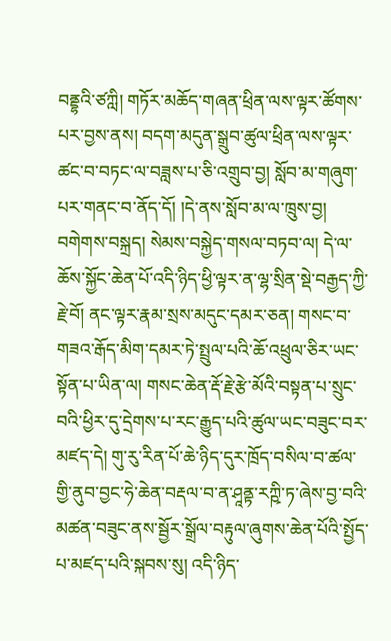བནྡྷའི་ཙཀླི། གཏོར་མཆོད་གཞན་ཕྲིན་ལས་ལྟར་ཚོགས་པར་བྱས་ནས། བདག་མདུན་སྒྲུབ་ཚུལ་ཕྲིན་ལས་ལྟར་ཚང་བ་བཏང་ལ་བཟླས་པ་ཅི་འགྲུབ་བྱ། སློབ་མ་གཞུག་པར་གནང་བ་ནོད་དོ། །དེ་ནས་སློབ་མ་ལ་ཁྲུས་བྱ། བགེགས་བསྐྲད། སེམས་བསྐྱེད་གསལ་བཏབ་ལ། དེ་ལ་ཆོས་སྐྱོང་ཆེན་པོ་འདི་ཉིད་ཕྱི་ལྟར་ན་ལྷ་སྲིན་སྡེ་བརྒྱད་ཀྱི་རྗེ་བོ། ནང་ལྟར་རྣམ་སྲས་མདུང་དམར་ཅན། གསང་བ་གཟའ་རྒོད་མིག་དམར་ཏེ་སྤྲུལ་པའི་ཆོ་འཕྲུལ་ཅིར་ཡང་སྟོན་པ་ཡིན་ལ། གསང་ཆེན་རྡོ་རྗེ་རྩེ་མོའི་བསྟན་པ་སྲུང་བའི་ཕྱིར་དུ་དྲེགས་པ་རང་རྒྱུད་པའི་ཚུལ་ཡང་བཟུང་བར་མཛད་དེ། གུ་རུ་རིན་པོ་ཆེ་ཉིད་དུར་ཁྲོད་བསིལ་བ་ཚལ་གྱི་ནུབ་བྱང་ཧེ་ཆེན་བརྡལ་བ་ན་ཤཱནྟ་རཀྵི་ཏ་ཞེས་བྱ་བའི་མཚན་བཟུང་ནས་སྦྱོར་སྒྲོལ་བརྟུལ་ཞུགས་ཆེན་པོའི་སྤྱོད་པ་མཛད་པའི་སྐབས་སུ། འདི་ཉིད་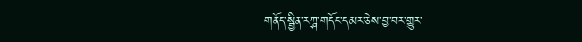གནོད་སྦྱིན་རཀྴ་གདོང་དམར་ཅེས་བྱ་བར་གྱུར་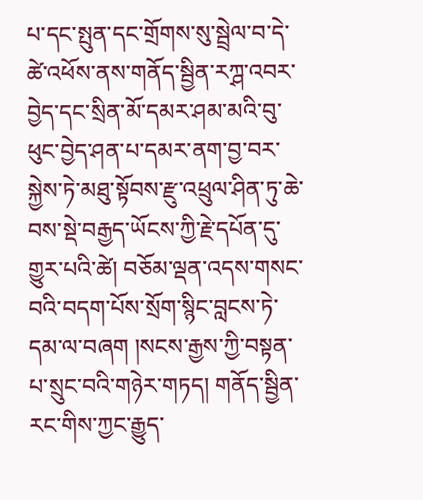པ་དང་སྤུན་དང་གྲོགས་སུ་སྦྲེལ་བ་དེ་ཚེ་འཕོས་ནས་གནོད་སྦྱིན་རཀྴ་འབར་བྱེད་དང་སྲིན་མོ་དམར་ཤམ་མའི་བུ་ཕུང་བྱེད་ཤན་པ་དམར་ནག་བྱ་བར་སྐྱེས་ཏེ་མཐུ་སྟོབས་རྫུ་འཕྲུལ་ཤིན་ཏུ་ཆེ་བས་སྡེ་བརྒྱད་ཡོངས་ཀྱི་རྗེ་དཔོན་དུ་གྱུར་པའི་ཚེ། བཅོམ་ལྡན་འདས་གསང་བའི་བདག་པོས་སྲོག་སྙིང་བླངས་ཏེ་དམ་ལ་བཞག །སངས་རྒྱས་ཀྱི་བསྟན་པ་སྲུང་བའི་གཉེར་གཏད། གནོད་སྦྱིན་རང་གིས་ཀྱང་རྒྱུད་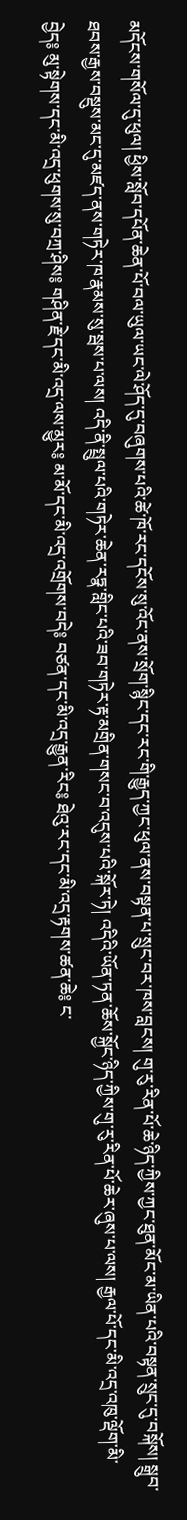མདོངས་གསོལ་དུ་ཕུལ། ཕྱིས་སློབ་དཔོན་ཆེན་པོ་བལ་ཡུལ་ཡང་ལེ་ཤོད་དུ་བཞུགས་པའི་ཚེ་ཁོ་རང་དངོས་སུ་འོང་ནས་སྲོག་སྙིང་དང་རང་གི་རྒྱུད་ཀྱང་ཕུལ་ནས་བསྟན་པ་སྲུང་བར་ཁས་བླངས། གུ་རུ་རིན་པོ་ཆེ་ཉིད་ཀྱིས་ཀྱང་ཐུན་མོང་མ་ཡིན་པའི་བསྟན་སྲུང་དུ་བསྐོས། སྒྲུབ་ཐབས་རྒྱས་བསྡུས་མང་དུ་མཛད་ནས་གཏེར་ཁ་རྣམས་སུ་སྦས་པ་ལས། འདི་ནི་སྤྲུལ་པའི་གཏེར་ཆེན་རཏྣ་གླིང་པའི་ཟབ་གཏེར་རྟ་མགྲིན་གསང་བ་འདུས་པའི་སྐོར་ཏེ། འདིའི་ཡོན་ཏན་ཆོས་སྐྱོང་ཉིད་ཀྱིས་གུ་རུ་རིན་པོ་ཆེར་ཞུས་པ་ལས། རྒྱལ་པོ་དང་མི་འདྲ་འཁུ་ལྡོག་མི་བྱེད༔ མུ་སྟེགས་དང་མི་འདྲ་ཕུགས་སུ་བཀྲ་ཤིས༔ གཤིན་རྗེ་དང་མི་འདྲ་ལས་མྱུར༔ མ་མོ་དང་མི་འདྲ་འགྲོགས་བདེ༔ བཙན་དང་མི་འདྲ་རྒྱུན་རིང༔ ཐེའུ་རང་དང་མི་འདྲ་རྟགས་ཚན་ཆེ༔ ང་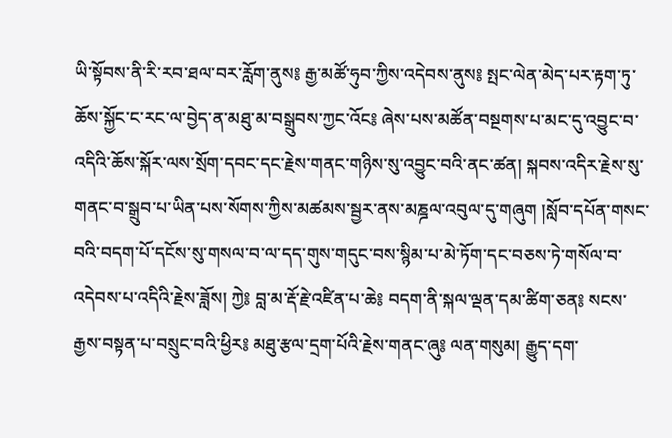ཡི་སྟོབས་ནི་རི་རབ་ཐལ་བར་རློག་ནུས༔ རྒྱ་མཚོ་ཧུབ་ཀྱིས་འདེབས་ནུས༔ སྤང་ལེན་མེད་པར་རྟག་ཏུ་ཆོས་སྐྱོང་ང་རང་ལ་བྱེད་ན་མཐུ་མ་བསྒྲུབས་ཀྱང་འོང༔ ཞེས་པས་མཚོན་བསྔགས་པ་མང་དུ་འབྱུང་བ་འདིའི་ཆོས་སྐོར་ལས་སྲོག་དབང་དང་རྗེས་གནང་གཉིས་སུ་འབྱུང་བའི་ནང་ཚན། སྐབས་འདིར་རྗེས་སུ་གནང་བ་སྒྲུབ་པ་ཡིན་པས་སོགས་ཀྱིས་མཚམས་སྦྱར་ནས་མཎྜལ་འབུལ་དུ་གཞུག །སློབ་དཔོན་གསང་བའི་བདག་པོ་དངོས་སུ་གསལ་བ་ལ་དད་གུས་གདུང་བས་སྙིམ་པ་མེ་ཏོག་དང་བཅས་ཏེ་གསོལ་བ་འདེབས་པ་འདིའི་རྗེས་ཟློས། ཀྱེ༔ བླ་མ་རྡོ་རྗེ་འཛིན་པ་ཆེ༔ བདག་ནི་སྐལ་ལྡན་དམ་ཚིག་ཅན༔ སངས་རྒྱས་བསྟན་པ་བསྲུང་བའི་ཕྱིར༔ མཐུ་རྩལ་དྲག་པོའི་རྗེས་གནང་ཞུ༔ ལན་གསུམ། རྒྱུད་དག་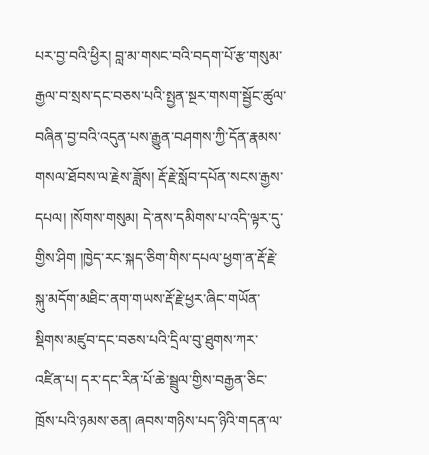པར་བྱ་བའི་ཕྱིར། བླ་མ་གསང་བའི་བདག་པོ་རྩ་གསུམ་རྒྱལ་བ་སྲས་དང་བཅས་པའི་སྤྱན་སྔར་གསག་སྦྱོང་ཚུལ་བཞིན་བྱ་བའི་འདུན་པས་རྒྱུན་བཤགས་ཀྱི་དོན་རྣམས་གསལ་ཐོབས་ལ་རྗེས་ཟློས། རྡོ་རྗེ་སློབ་དཔོན་སངས་རྒྱས་དཔལ། །སོགས་གསུམ། དེ་ནས་དམིགས་པ་འདི་ལྟར་དུ་གྱིས་ཤིག །ཁྱེད་རང་སྐད་ཅིག་གིས་དཔལ་ཕྱག་ན་རྡོ་རྗེ་སྐུ་མདོག་མཐིང་ནག་གཡས་རྡོ་རྗེ་ཕྱར་ཞིང་གཡོན་སྡིགས་མཛུབ་དང་བཅས་པའི་དྲིལ་བུ་ཐུགས་ཀར་འཛིན་པ། དར་དང་རིན་པོ་ཆེ་སྦྲུལ་གྱིས་བརྒྱན་ཅིང་ཁྲོས་པའི་ཉམས་ཅན། ཞབས་གཉིས་པད་ཉིའི་གདན་ལ་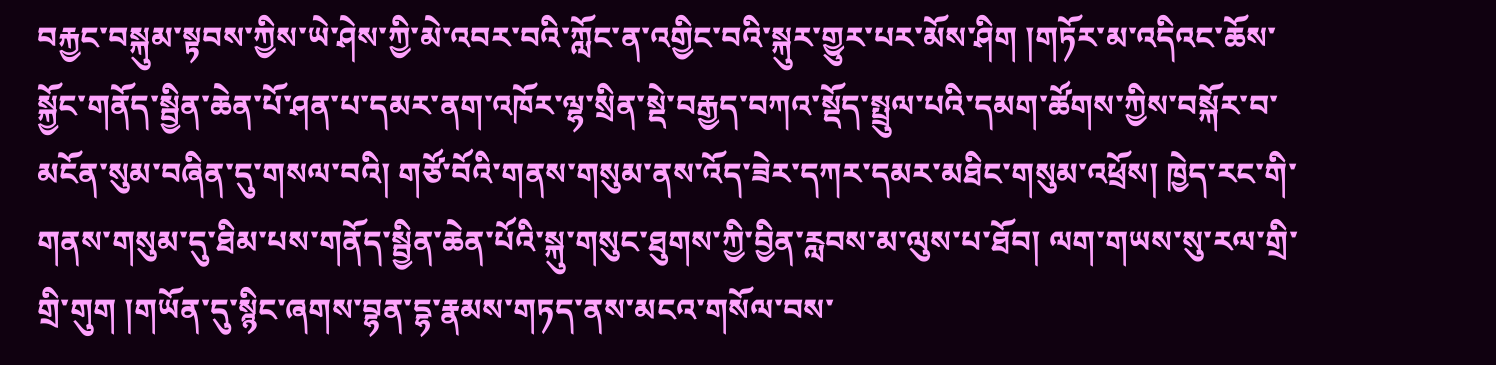བརྐྱང་བསྐུམ་སྟབས་ཀྱིས་ཡེ་ཤེས་ཀྱི་མེ་འབར་བའི་ཀློང་ན་འགྱིང་བའི་སྐུར་གྱུར་པར་མོས་ཤིག །གཏོར་མ་འདིའང་ཆོས་སྐྱོང་གནོད་སྦྱིན་ཆེན་པོ་ཤན་པ་དམར་ནག་འཁོར་ལྷ་སྲིན་སྡེ་བརྒྱད་བཀའ་སྡོད་སྤྲུལ་པའི་དམག་ཚོགས་ཀྱིས་བསྐོར་བ་མངོན་སུམ་བཞིན་དུ་གསལ་བའི། གཙོ་བོའི་གནས་གསུམ་ནས་འོད་ཟེར་དཀར་དམར་མཐིང་གསུམ་འཕྲོས། ཁྱེད་རང་གི་གནས་གསུམ་དུ་ཐིམ་པས་གནོད་སྦྱིན་ཆེན་པོའི་སྐུ་གསུང་ཐུགས་ཀྱི་བྱིན་རླབས་མ་ལུས་པ་ཐོབ། ལག་གཡས་སུ་རལ་གྲི་གྲི་གུག །གཡོན་དུ་སྙིང་ཞགས་བྷན་དྷ་རྣམས་གཏད་ནས་མངའ་གསོལ་བས་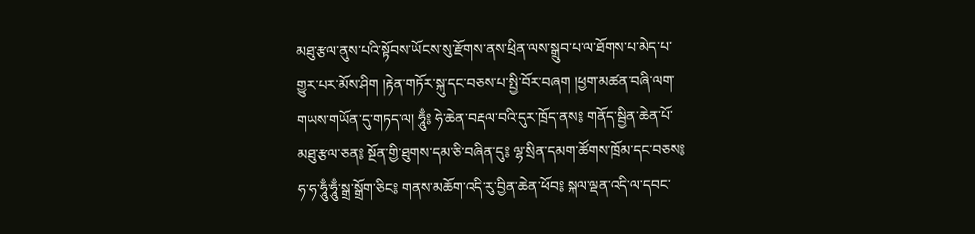མཐུ་རྩལ་ནུས་པའི་སྟོབས་ཡོངས་སུ་རྫོགས་ནས་ཕྲིན་ལས་སྒྲུབ་པ་ལ་ཐོགས་པ་མེད་པ་གྱུར་པར་མོས་ཤིག །རྟེན་གཏོར་སྐུ་དང་བཅས་པ་སྤྱི་བོར་བཞག །ཕྱག་མཚན་བཞི་ལག་གཡས་གཡོན་དུ་གཏད་ལ། ཧཱུྃ༔ ཧེ་ཆེན་བརྡལ་བའི་དུར་ཁྲོད་ནས༔ གནོད་སྦྱིན་ཆེན་པོ་མཐུ་རྩལ་ཅན༔ སྔོན་གྱི་ཐུགས་དམ་ཅི་བཞིན་དུ༔ ལྷ་སྲིན་དམག་ཚོགས་ཁྲོམ་དང་བཅས༔ ཧ་ཧ་ཧཱུྃ་ཧཱུྃ་སྒྲ་སྒྲོག་ཅིང༔ གནས་མཆོག་འདི་རུ་བྱིན་ཆེན་ཕོབ༔ སྐལ་ལྡན་འདི་ལ་དབང་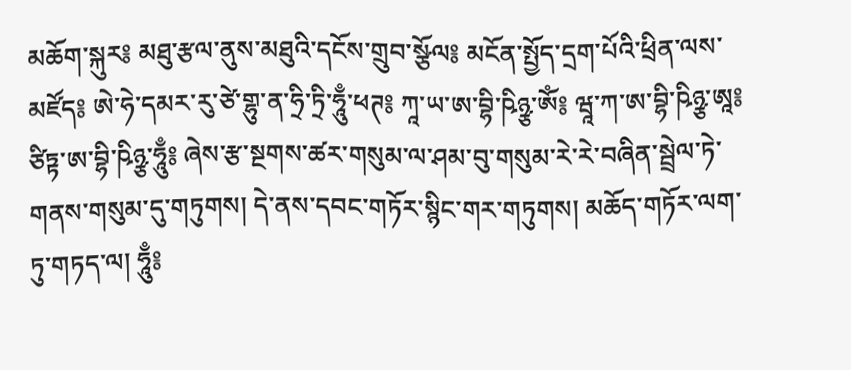མཆོག་སྐུར༔ མཐུ་རྩལ་ནུས་མཐུའི་དངོས་གྲུབ་སྩོལ༔ མངོན་སྤྱོད་དྲག་པོའི་ཕྲིན་ལས་མཛོད༔ ཨེ་ཧེ་དམར་རུ་ཙེ་གྷུ་ན་ཧྲི་ཏྲི་ཧཱུྃ་ཕཊ༔ ཀཱ་ཡ་ཨ་བྷི་ཥིཉྩ་ཨོཾ༔ ཝཱ་ཀ་ཨ་བྷི་ཥིཉྩ་ཨཱ༔ ཙིཏྟ་ཨ་བྷི་ཥིཉྩ་ཧཱུྃ༔ ཞེས་རྩ་སྔགས་ཚར་གསུམ་ལ་ཤམ་བུ་གསུམ་རེ་རེ་བཞིན་སྦྲེལ་ཏེ་གནས་གསུམ་དུ་གཏུགས། དེ་ནས་དབང་གཏོར་སྙིང་གར་གཏུགས། མཆོད་གཏོར་ལག་ཏུ་གཏད་ལ། ཧཱུྃ༔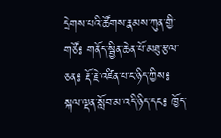དྲེགས་པའི་ཚོགས་རྣམས་ཀུན་གྱི་གཙོ༔ གནོད་སྦྱིན་ཆེན་པོ་མཐུ་རྩལ་ཅན༔ རྡོ་རྗེ་འཛིན་པ་ང་ཉིད་ཀྱིས༔ སྐལ་ལྡན་སློབ་མ་འདི་ཉིད་དང༔ ཁྱོད་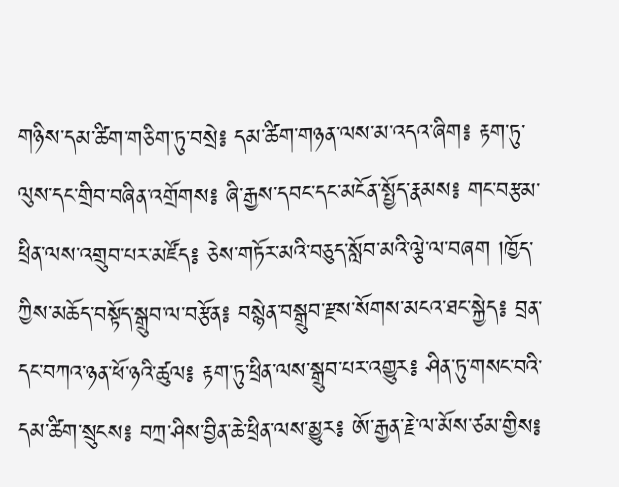གཉིས་དམ་ཚིག་གཅིག་ཏུ་བསྲེ༔ དམ་ཚིག་གཉན་ལས་མ་འདའ་ཞིག༔ རྟག་ཏུ་ལུས་དང་གྲིབ་བཞིན་འགྲོགས༔ ཞི་རྒྱས་དབང་དང་མངོན་སྤྱོད་རྣམས༔ གང་བརྩམ་ཕྲིན་ལས་འགྲུབ་པར་མཛོད༔ ཅེས་གཏོར་མའི་བཅུད་སློབ་མའི་ལྕེ་ལ་བཞག །ཁྱོད་ཀྱིས་མཆོད་བསྟོད་སྒྲུབ་ལ་བརྩོན༔ བསྙེན་བསྒྲུབ་རྫས་སོགས་མངའ་ཐང་སྐྱེད༔ བྲན་དང་བཀའ་ཉན་ཕོ་ཉའི་ཚུལ༔ རྟག་ཏུ་ཕྲིན་ལས་སྒྲུབ་པར་འགྱུར༔ ཤིན་ཏུ་གསང་བའི་དམ་ཚིག་སྲུངས༔ བཀྲ་ཤིས་བྱིན་ཆེ་ཕྲིན་ལས་མྱུར༔ ཨོ་རྒྱན་རྗེ་ལ་མོས་ཙམ་གྱིས༔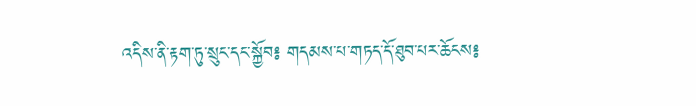འདིས་ནི་རྟག་ཏུ་སྲུང་དང་སྐྱོབ༔ གདམས་པ་གཏད་དོ་ཐུབ་པར་ཆོངས༔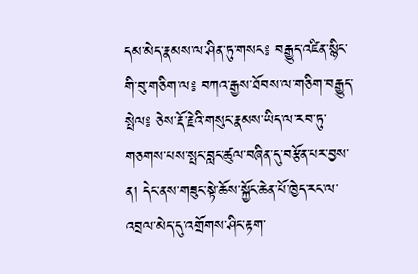དམ་མེད་རྣམས་ལ་ཤིན་ཏུ་གསང༔ བརྒྱུད་འཛིན་སྙིང་གི་བུ་གཅིག་ལ༔ བཀའ་རྒྱས་ཐོབས་ལ་གཅིག་བརྒྱུད་སྤེལ༔ ཅེས་རྡོ་རྗེའི་གསུང་རྣམས་ཡིད་ལ་རབ་ཏུ་གཅགས་པས་སྤང་བླང་ཚུལ་བཞིན་དུ་བརྩོན་པར་བྱས་ན། དེང་ནས་གཟུང་སྟེ་ཆོས་སྐྱོང་ཆེན་པོ་ཁྱེད་རང་ལ་འབྲལ་མེད་དུ་འགྲོགས་ཤིང་རྟག་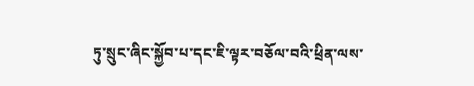ཏུ་སྲུང་ཞིང་སྐྱོབ་པ་དང་ཇི་ལྟར་བཅོལ་བའི་ཕྲིན་ལས་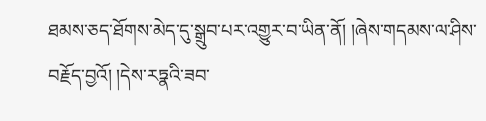ཐམས་ཅད་ཐོགས་མེད་དུ་སྒྲུབ་པར་འགྱུར་བ་ཡིན་ནོ། །ཞེས་གདམས་ལ་ཤིས་བརྗོད་བྱའོ། །དེས་རཏྣའི་ཟབ་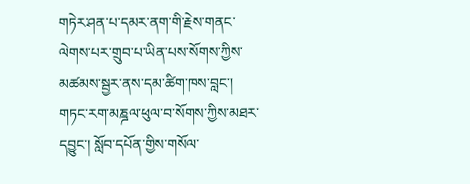གཏེར་ཤན་པ་དམར་ནག་གི་རྗེས་གནང་ལེགས་པར་གྲུབ་པ་ཡིན་པས་སོགས་ཀྱིས་མཚམས་སྦྱར་ནས་དམ་ཚིག་ཁས་བླང་། གཏང་རག་མཎྜལ་ཕུལ་བ་སོགས་ཀྱིས་མཐར་དབྱུང་། སློབ་དཔོན་གྱིས་གསོལ་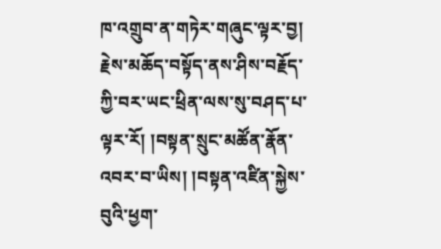ཁ་འགྲུབ་ན་གཏེར་གཞུང་ལྟར་བྱ། རྗེས་མཆོད་བསྟོད་ནས་ཤིས་བརྗོད་ཀྱི་བར་ཡང་ཕྲིན་ལས་སུ་བཤད་པ་ལྟར་རོ། །བསྟན་སྲུང་མཚོན་རྣོན་འབར་བ་ཡིས། །བསྟན་འཛིན་སྐྱེས་བུའི་ཕྱག་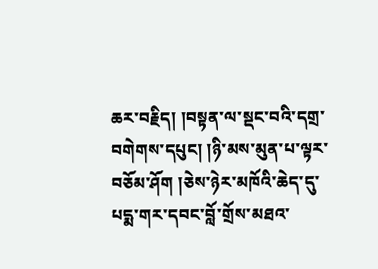ཆར་བརྗིད། །བསྟན་ལ་སྡང་བའི་དགྲ་བགེགས་དཔུང། །ཉི་མས་མུན་པ་ལྟར་བཅོམ་ཤོག །ཅེས་ཉེར་མཁོའི་ཆེད་དུ་པདྨ་གར་དབང་བློ་གྲོས་མཐའ་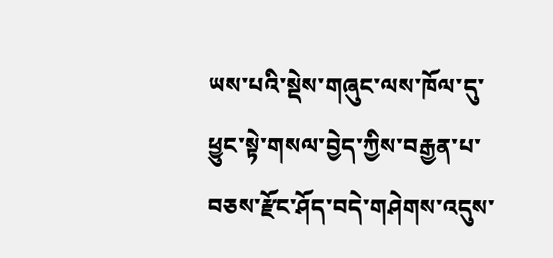ཡས་པའི་སྡེས་གཞུང་ལས་ཁོལ་དུ་ཕྱུང་སྟེ་གསལ་བྱེད་ཀྱིས་བརྒྱན་པ་བཅས་རྫོང་ཤོད་བདེ་གཤེགས་འདུས་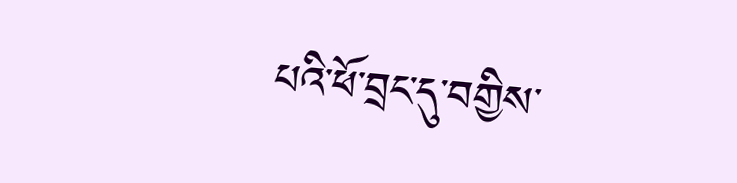པའི་ཕོ་བྲང་དུ་བགྱིས་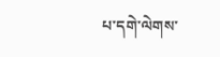པ་དགེ་ལེགས་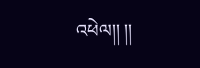འཕེལ།། །།